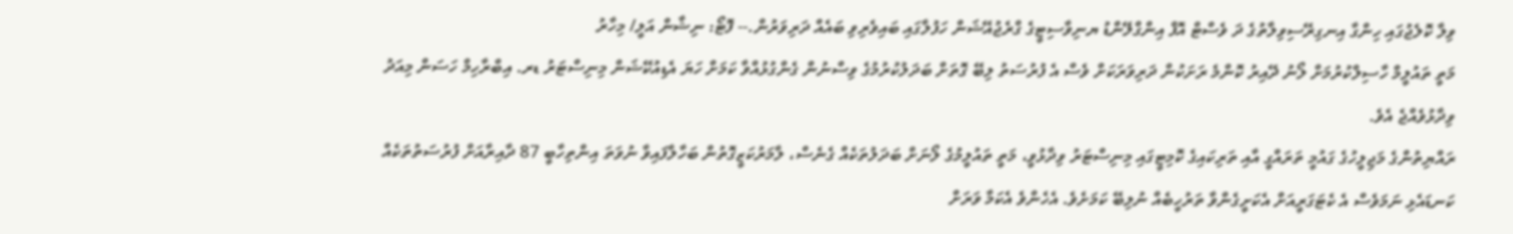ވިލާ ކޮލެޖުގައި ހިންގާ އިނގިރޭސިވިލާތުގެ ދަ ވެސްޓް އޮފް އިންގްލޭންޑު ޔނިވާސިޓީގެ ގްރެޖުއޭޝަން ހަފުލާގައި ބައިވެރިވި ބައެއް ދަރިވަރުން.-- ފޮޓޯ: ނިޝާން އަލީ/ މިހާރު
މަތީ ތައުލީމް ހާސިލްކުރުމަށް ލޯނު ދޭއިރު ކޮންމެ ރަށަކުން ދަރިވަރަކަށް ވެސް އެ ފުރުސަތު ލިބޭ ގޮތަށް ބަދަލުކުރުމުގެ ވިސްނުން ގެންގުޅުއްވާ ކަމަށް ހަޔަ އެޑިއުކޭޝަން މިނިސްޓަރު ޑރ. އިބްރާހިމް ހަސަން މިއަދު ވިދާޅުވެއްޖެ އެވެ.
ރައްޔިތުންގެ މަޖިލީހުގެ ގައުމީ ތަރައްގީ އާއި ތަރިކައިގެ ކޮމިޓީގައި މިނިސްޓަރު ވިދާޅުވީ، މަތީ ތައުލީމުގެ ލޯނަށް ބަދަލުތަކެއް ގެނެސް، ލާމަރުކަޒީގޮތުން ބަހާލާފައިވާ ނުވަތަ އިންތިހާބީ 87 ދާއިރާއަށް ފުރުސަތުތަކެއް ކަނޑައެޅި ނަމަވެސް އެ ކެޓަގަރީއަށް އެކަށީގެންވާ ތަރުހީބެއް ނުލިބޭ ކަމަށެވެ. އެހެންވެ އެކަމާ ވަރަށް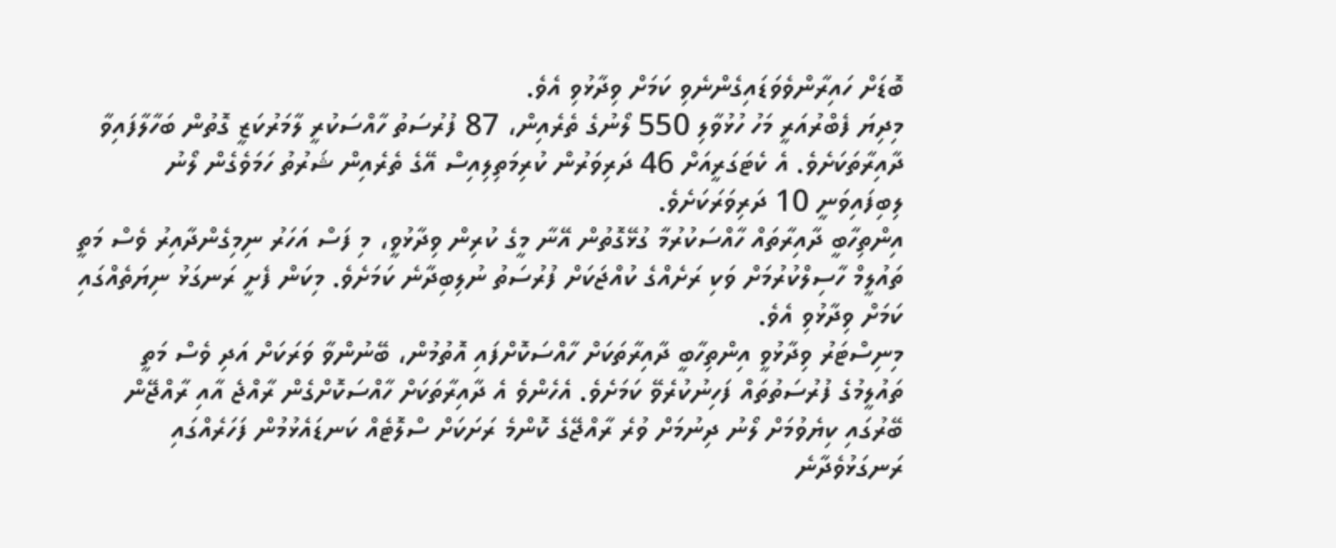ބޮޑަށް ހައިރާންވެވަޑައިގެންނެވި ކަމަށް ވިދާޅުވި އެވެ.
މިދިޔަ ފެބްރުއަރީ މަހު ހުޅުވާލި 550 ލޯނުގެ ތެރެއިން، 87 ފުރުސަތު ހާއްސަކުރީ ލާމަރުކަޒީ ގޮތުން ބަހާލާފައިވާ ދާއިރާތަކަށެވެ. އެ ކެޓަގަރީއަށް 46 ދަރިވަރުން ކުރިމަތިލިއިސް އޭގެ ތެރެއިން ޝަރުތު ހަމަވެގެން ލޯނު ލިބިފައިވަނީ 10 ދަރިވަރަކަށެވެ.
އިންތިހާބީ ދާއިރާތައް ހާއްސަކުރުމާ ގުޅޭގޮތުން އޭނާ މީގެ ކުރިން ވިދާޅުވީ، މި ފަސް އަހަރު ނިމިގެންދާއިރު ވެސް މަތީ ތައުލީމް ހާސިލްކުރުމަށް ވަކި ރަށެއްގެ ކުއްޖަކަށް ފުރުސަތު ނުލިބިދާނެ ކަމަށެވެ. މިކަން ފެށީ ރަނގަޅު ނިޔަތެއްގައި ކަމަށް ވިދާޅުވި އެވެ.
މިނިސްޓަރު ވިދާޅުވީ އިންތިހާބީ ދާއިރާތަކަށް ހާއްސަކޮށްފައި އޮތުމުން، ބޭނުންވާ ވަރަކަށް އަދި ވެސް މަތީ ތައުލީމުގެ ފުރުސަތުތައް ފަހިނުކުރެވޭ ކަމަށެވެ. އެހެންވެ އެ ދާއިރާތަކަށް ހާއްސަކޮށްގެން ރާއްޖެ އާއި ރާއްޖޭން ބޭރުގައި ކިޔެވުމަށް ލޯނު ދިނުމަށް ވުރެ ރާއްޖޭގެ ކޮންމެ ރަށަކަށް ސްލޮޓެއް ކަނޑައެޅުމުން ފަހަރެއްގައި ރަނގަޅުވެދާނެ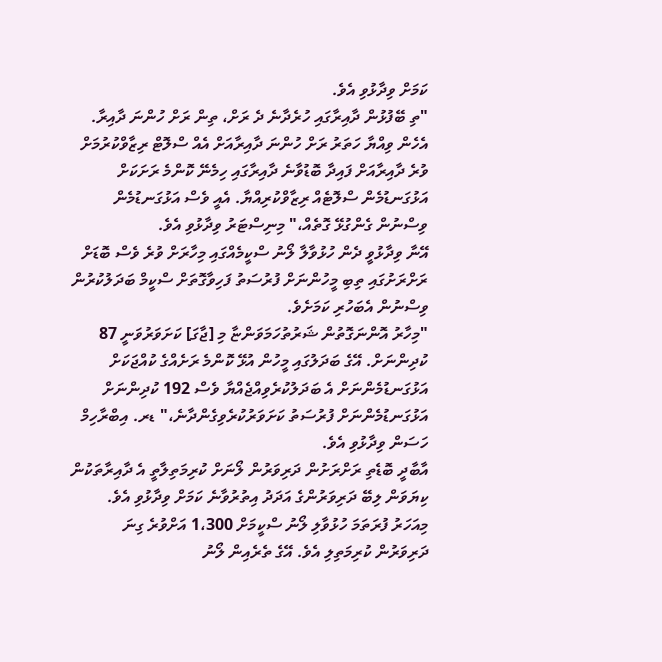ކަމަށް ވިދާޅުވި އެވެ.
"ތި ބޭފުޅުން ދާއިރާގައި ހުރެދާނެ ދެ ރަށް، ތިން ރަށް ހުންނަ ދާއިރާ. އެހެން ވިއްޔާ ހަތަރު ރަށް ހުންނަ ދާއިރާއަށް އެއް ސްލޮޓް ރިޒާވްކުރުމަށް ވުރެ ދާއިރާއަށް ފައިދާ ބޮޑުވާނެ ދާއިރާގައި ހިމެނޭ ކޮންމެ ރަށަކަށް އަޅުގަނޑުމެން ސްލޮޓެއް ރިޒާވްކުރިއްޔާ. އެއީ ވެސް އަޅުގަނޑުމެން ވިސްނުން ގެންގުޅޭ ގޮތެއް،" މިނިސްޓަރު ވިދާޅުވި އެވެ.
އޭނާ ވިދާޅުވީ ދެން ހުޅުވާލާ ލޯނު ސްކީމެއްގައި މިހާރަށް ވުރެ ވެސް ބޮޑަށް ރަށްރަށުގައި ތިބި މީހުންނަށް ފުރުސަތު ފަހިވާގޮތަށް ސްކީމް ބަދަލުކުރުން ވިސްނުން އެބަހުރި ކަމަށެވެ.
"މިހާރު އޮންނަގޮތުން ޝަރުތުހަމަވަންޏާ މި [ޖާގަ] ކަށަވަރުވަނީ 87 ކުދިންނަށް. އޭގެ ބަދަލުގައި މީހުން އުޅޭ ކޮންމެ ރަށެއްގެ ކުއްޖަކަށް އަޅުގަނޑުމެންނަށް އެ ބަދަލުކުރެވިއްޖެއްޔާ ވެސް 192 ކުދިންނަށް އަޅުގަނޑުމެންނަށް ފުރުސަތު ކަށަވަރުކުރެވިގެންދާނެ،" ޑރ. އިބްރާހިމް ހަސަން ވިދާޅުވި އެވެ.
އާބާދީ ބޮޑެތި ރަށްރަށުން ދަރިވަރުން ލޯނަށް ކުރިމަތިލާތީ އެ ދާއިރާތަކުން ކިޔަވަން ލިބޭ ދަރިވަރުންގެ އަދަދު އިތުރުވާނެ ކަމަށް ވިދާޅުވި އެވެ.
މިއަހަރު ފުރަތަމަ ހުޅުވާލި ލޯނު ސްކީމަށް 1،300 އަށްވުރެ ގިނަ ދަރިވަރުން ކުރިމަތިލި އެވެ. އޭގެ ތެރެއިން ލޯނު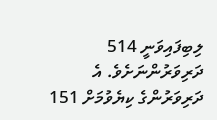ލިބިފައިވަނީ 514 ދަރިވަރުންނަށެވެ. އެ ދަރިވަރުންގެ ކިޔެވުމަށް 151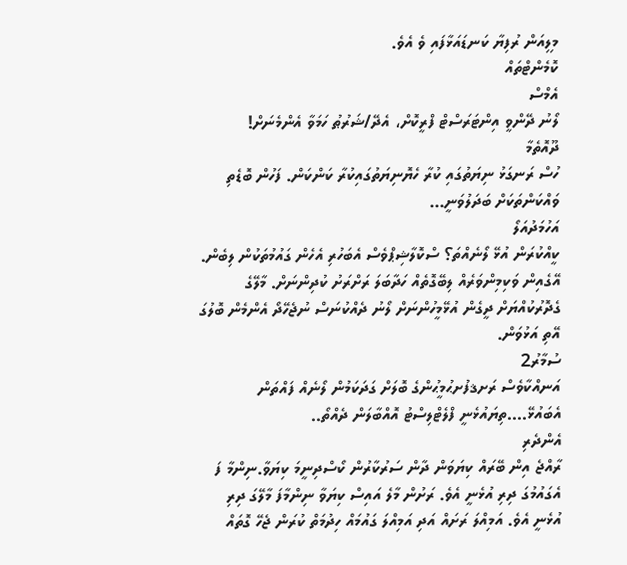މިލިއަން ރުފިޔާ ކަނޑައަޅާފައި ވެ އެވެ.
ކޮމެންޓްތައް
އެމްސް
ލޯނު ދޭންވީ އިންޓަރަސްޓް ފްރީކޮށް، އެދޭ/ޝަރުޠު ހަމަވާ އެންމެނަށް!
ދޫއޮތެމާ
ހުސް ރަނގަޅު ނިޔަތުގައި ކުރާ ހެޔޮނިޔަތުގައިކުރާ ކަންކަން. ފަހުން ބޮޑެތި ވައްކަންތަކަށް ބަދަލުވަނީ...
އަހުމަދުއަލޯ
ކީއްކުރަން އުޅޭ ލޯނެއްތަ؟ ސްކޮލާޝިޕްވެސް އެބަހުރި އެހެން ގައުމުތަކުން ލިބެން. އޭގެއިން ވަކިމިންވަރެއް ލިބޭގޮތެއް ހަދާބަލަ ރަށްރަށު ކުދިންނަށް. މާލޭގެ ގެދޮރުކުއްޔަށް ދީގެން އުޅޭމީހުންނަށް ލޯނު ދެއްކުނަސް ނުޖެހޭދޯ އެންމެން ބޮލުގަ އޭތި އަޅުވަން.
ސުމާރު2
އަނއްކާވެސް ރަށޤފުށޙުމީޙުންގެ ބޮލަށް ގަދަކަމުން ލޯނެއް ފައްތަން އެބައުޅޭ....ތިޔައުޅެނީ ފްލެޓްލިސްޓު އޮއްބާލަން ދެއްތޯ..
އެންދެރި
ރާއްޖެ އިން ބޭރައް ކިޔަވަން ދާން ސަރުކާރުން ކޯސްދިނީމަ ކިޔަވާ.ނިންމާ ފަ އެގައުމުގަ ދިރި އުޅެނީ އެވެ. ރަށުން މާލެ އައިސް ކިޔަވާ ނިންމާފަ މާލޭގަ ދިރި އުޅެނީ އެވެ. އަމިއްލަ ރަށައް އަދި އަމިއްލަ ގައުމައް ހިދުމަތް ކުރަން ޖެހޭ ގޮތައް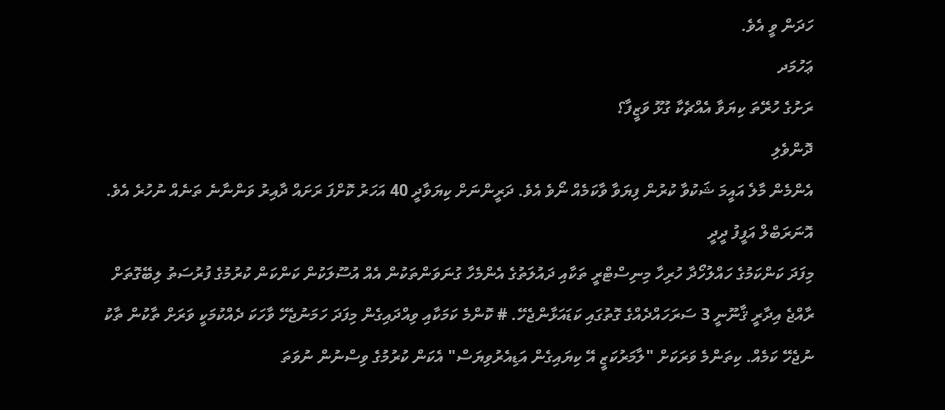ހަދަން ވީ އެވެ.
ޢަހުމަދ
ރަށުގެ ހުރޭތަ ކިޔަވާ އެއްޗެކާ ގުޅޫ ވަޒީފާ؟
ދޮންވެލި
އެންމެން މާލެ އައީމަ ޝަކުވާ ކުރުން ފިޔަވާ ވާކަމެއް ނޯވެ އެވެ. ދަރީންނަށް ކިޔަވާދީ 40 އަހަރު ކޮށްފަ ރަށައް ދާއިރު ވަންނާނެ ތަނެއް ނުހުރެ އެވެ.
އޮނަރަބްލް އަފީފު ދީދީ
މިފަދަ ކަންކަމުގެ ހައްލުހޯދާ ހުރިހާ މިނިސްޓްރީ ތަކާއި ދައުލަތުގެ އެންމެހާ ގުނަވަންތަކުން އެއް އުސޫލަކުން ކަންކަން ކުރުމުގެ ފުރުސަތު ލިބޭގޮތަށް ރާއްޖެ އިދާރީ ޤާނޫނީ 3 ސަރަހައްދެއްގެ ގޮތުގައި ކަޑައަޅާންޖެހޭ. # ކޮންމެ ކަމަކާއި ވިއްދައިގެން މިފަދަ ހަމަނުޖެހޭ ވާހަކަ ދެއްކުމަކީ ވަރަށް ތާކުން ތާކު ނުޖެހޭ ކަމެއް. ކިތަންމެ ވަރަކަށް "ލާމަރުކަޒީ އޭ ކިޔައިގެން އަޑިއެރުވިޔަސް" އެކަން ކުރުމުގެ ވިސްނުން ނުވަތަ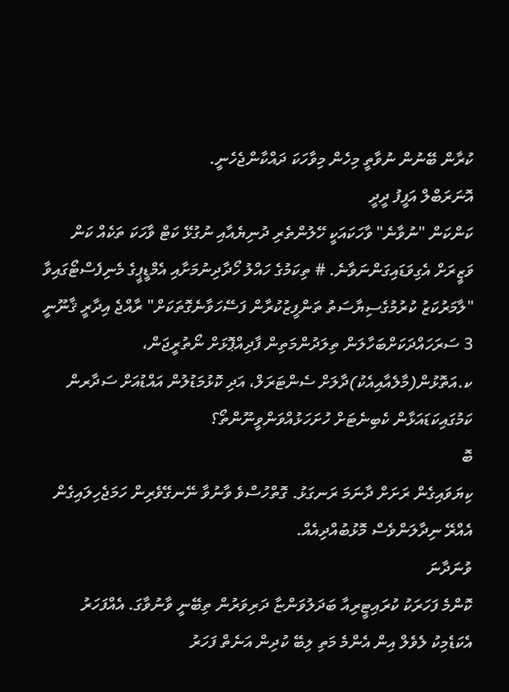ކުރާން ބޭނުން ނުވާތީ މިހެން މިވާހަކަ ދައްކާންޖެހެނީ.
އޮނަރަބްލް އަފީފު ދީދީ
ކަންކަން "ނުވާނެ" ވާހަކައަކީ ހޭލުންތެރި ދުނިޔެއާއި ނުގުޅޭ ކަޓް ވާހަކަ ތަކެއް ކަން ވަޒީރަށް އެގިވަޑައިގަންނަވާނެ. # ތިކަމުގެ ހައްލު ހޯދާދިނުމަށާއި އެމްޑީޕީގެ މެނިފެސްޓޯގައިވާ "ލާމަރުކަޒު ކުރުމުގެސިޔާސަތު ތަންފީޒުކުރާން ފަސޭހަވާނެގޮތަކަށް" ރާއްޖެ އިދާރީ ޤާނޫނީ 3 ސަރަހައްދަކަށްބަހާލަން ތިލަދުންމަތިން ފާދިއްޕޮޅަށް ނޯތުރީޖަން، ކ.އަތޮޅުން(މާލެއާއިއެކު)ދާލަށް ސެންޓަރަލް، އަދި ކޮޅުމަޑުލުން އައްޑުއަށް ސަދާރން ކަމުގައިކަޑައަޅާން ކެބިނެޓަށް ހުށަހަޅުއްވަންވީނޫންތޯ؟
ބޮ
ކިޔަވައިގެން ރަށަށް ދާނަމަ ރަނގަޅު. ގޮތްހުސްވެ ވާނުވާ ނޭނގޭވެރިން ހަމަޖެހިލައިގެން އެއްރޭ ނިދާލަންވެސް މޮޅުބުއްދިއެއް.
ވުނަދާނަ
ކޮންމެ ފަހަރަކު ކުރައިޓީރިއާ ބަދަލުވަންޏާ ދަރިވަރުން ތިބޭނީ ވާނުވާގަ. އެއްފަހަރު އެކަޑެމިކު ލެވެލް އިން އެންމެ މަތި ލިބޭ ކުދިން އަނެތް ފަހަރު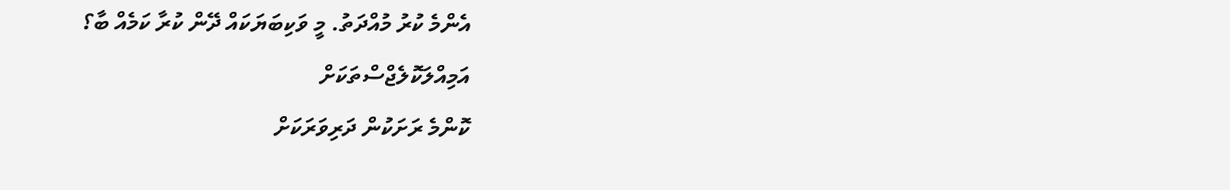އެންމެ ކުރު މުއްދަތު. މީ ވަކިބަޔަކައް ދޭން ކުރާ ކަމެއް ބާ؟
އަމިއްލަކޮލެޖްސްތަކަށް
ކޮންމެ ރަށަކުން ދަރިވަރަކަށް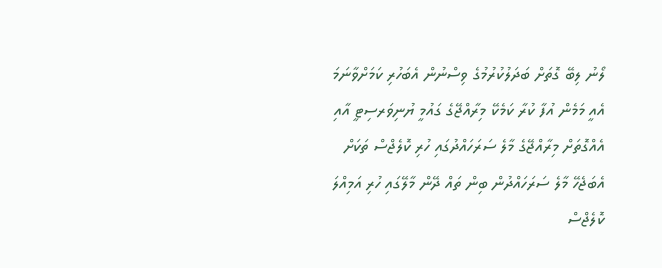ލޯނު ލިބޭ ގޮތަށް ބަދަލުކުރުމުގެ ވިސްނުން އެބަހުރި ކަމަށްވާނަމަ އެއީ މަމެން އުފާ ކުރާ ކަމެކޭ މިރާއްޖޭގެ ގައުމީ ޔުނިވަރސިޓީ އާއި އެއްގޮތަށް މިރާއްޖޭގެ މާލެ ސަރަހައްދުގައި ހުރި ކޮލެޖްސް ތަކަށް އެބަޖެހޭ މާލެ ސަރަހައްދުން ބިން ތައް ދޭން މާލޭގައި ހުރި އަމިއްލަ ކޮލެޖްސް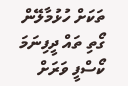ތަކަށް ހުޅުމާލޭން ގޯތި ތައް ދީފިނަމަ ކޯސްފީ ވަރަށް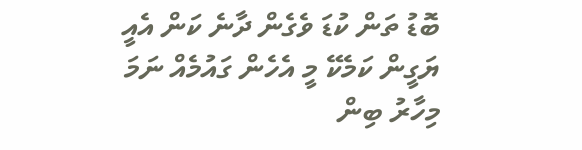ބޮޑު ތަން ކުޑަ ވެގެން ދާނެ ކަން އެއީ ޔަގީން ކަމެކޭ މީ އެހެން ގައުމެއް ނަމަ މިހާރު ބިން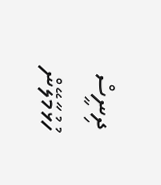ދިނީސް ހުޅުމާލޭން